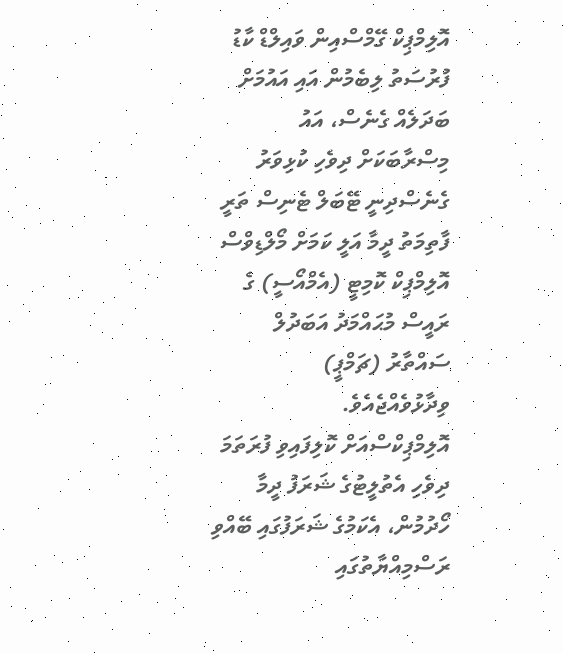އޮލިމްޕިކް ގޭމްސްއިން ވައިލްޑް ކާޑު ފުރުސަތު ލިބެމުން އައި އައުމަށް ބަދަލެއް ގެނެސް، އައު މިސްރާބަކަށް ދިވެހި ކުޅިވަރު ގެނެސްދިނީ ޓޭބަލް ޓެނިސް ތަރީ ފާތިމަތު ދީމާ އަލީ ކަމަށް މޯލްޑިވްސް އޮލިމްޕިކް ކޮމިޓީ (އެމްއޯސީ) ގެ ރައީސް މުޙައްމަދު އަބަދުލް ސައްތާރު (ޗަމްޕީ) ވިދާޅުވެއްޖެއެވެ.
އޮލިމްޕިކްސްއަށް ކޮލިފައިވި ފުރަތަމަ ދިވެހި އެތުލީޓުގެ ޝަރަފު ދީމާ ހޯދުމުން، އެކަމުގެ ޝަރަފުގައި ބޭއްވި ރަސްމިއްޔާތުގައި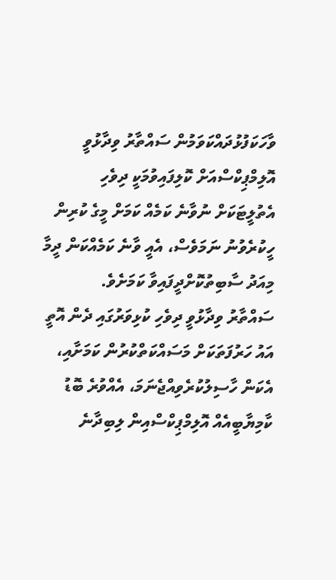ވާހަކަފުޅުދައްކަވަމުން ސައްތާރު ވިދާޅުވީ އޮލިމްޕިކްސްއަށް ކޮލިފައިވުމަކީ ދިވެހި އެތުލީޓަކަށް ނުވާނެ ކަމެއް ކަމަށް މީގެ ކުރިން ހީކުރެވުނު ނަމަވެސް، އެއީ ވާނެ ކަމެއްކަން ދީމާ މިއަދު ސާބިތުކޮށްދީފައިވާ ކަމަށެވެ.
ސައްތާރު ވިދާޅުވީ ދިވެހި ކުޅިވަރުގައި ދެން އޮތީ އައު ހަރުފަތަކަށް މަސައްކަތްކުރުން ކަމަށާއި، އެކަން ހާސިލުކުރެވިއްޖެނަމަ، އެއްވުރެ ބޮޑު ކާމިޔާބީއެއް އޮލިމްޕިކްސްއިން ލިބިދާނެ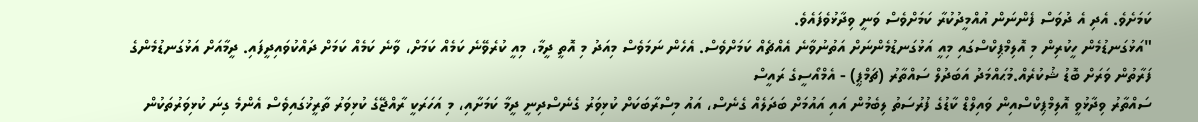ކަމަށެވެ. އެދި އެ ދުވަސް ފެންނަން އުއްމީދުކުރާ ކަމަށްވެސް ވަނީ ވިދާޅުވެފައެވެ.
"އަޅުގަނޑުމެން ހީކުރިން މި އޮލިމްޕިކްސްގައި މިއީ އަޅުގަނޑުމެންނަށް އަތުނުވާނެ އެއްޗެއް ކަމަށްވެސް. އެހެން ނަމަވެސް މިއަދު މި އޮތީ ދީމާ، މިއީ ކުރެވޭނެ ކަމެއް ކަމަށް، ވާނެ ކަމެއް ކަމަށް ދައްކުވައިދީފައި. ދީމާއަށް އަޅުގަނޑުމެންގެ ފަރާތުން ވަރަށް ބޮޑު ޝުކުރެއް.މުޙައްމަދު އަބަދުލް ސައްތާރު (ޗަމްޕީ) - އެމްއޯސީގެ ރައީސް
ސައްތާރު ވިދާޅުވީ އޮލިމްޕިކްސްއިން ވައިލްޑް ކާޑުގެ ފުރުސަތު ލިބެމުން އައި އައުމަށް ބަދަލެއް ގެނެސް، އައު މިސްރާބަކަށް ކުޅިވަރު ގެނެސްދިނީ ދީމާ ކަމަށާއި، މި އަހަރަކީ ރާއްޖޭގެ ކުޅިވަރު ތާރީޚުގައިވެސް އެންމެ ގިނަ ކުޅިވަރުތަކުން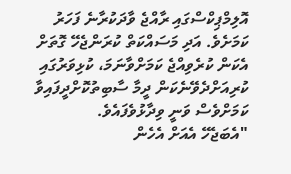އޮލިމްޕިކްސްގައި ރާއްޖެ ވާދަކުރާނެ ފަހަރު ކަމަށެވެ. އަދި މަސައްކަތް ކުރަންޖެހޭ ގޮތަށް އެކަން ކުރެވިއްޖެ ކަމަށްވާނަމަ، ކުޅިވަރުގައި ކުރިއަށްދެވޭނެކަން ދީމާ ސާބިތުކޮށްދީފައިވާ ކަމަށްވެސް ވަނީ ވިދާޅުވެފައެވެ.
"އެބަޖެހޭ އެއަށް އެހެން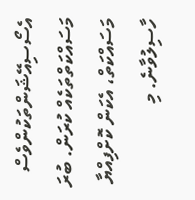އެސޯސިއޭޝަންތަކުންވެސް މަސައްކަތްތަކެއް ކުރަން. ބުރަ މަސައްކަތް، އެކަން ކޮށްފިއްޔާ ހާސިލުވާނެ. މި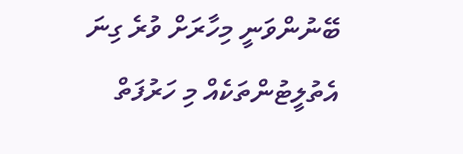ބޭނުންވަނީ މިހާރަށް ވުރެ ގިނަ އެތުލީޓުންތަކެއް މި ހަރުފަތް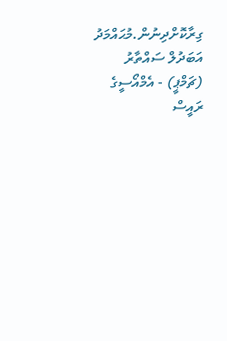ގިރާކޮށްދިނުން.މުޙައްމަދު އަބަދުލް ސައްތާރު (ޗަމްޕީ) - އެމްއޯސީގެ ރައީސް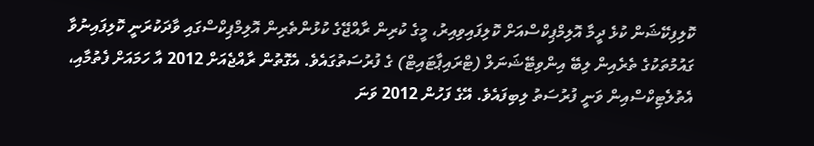ކޮލިފިކޭޝަން ކުޅެ ދީމާ އޮލިމްޕިކްސްއަށް ކޮލިފައިވިއިރު، މީގެ ކުރިން ރާއްޖޭގެ ކުޅުންތެރިން އޮލިމްޕިކްސްގައި ވާދަކުރަނީ ކޮލިފައިނުވާ ގައުމުތަކުގެ ތެރެއިން ލިބޭ އިންވިޓޭޝަނަލް (ޓްރައިޕާޓައިޓް) ގެ ފުރުސަތުގައެވެ. އެގޮތުން ރާއްޖެއަށް 2012 އާ ހަމައަށް ފެތުމާއި، އެތުލެޓިކްސްއިން ވަނީ ފުރުސަތު ލިބިފައެވެ. އޭގެ ފަހުން 2012 ވަނަ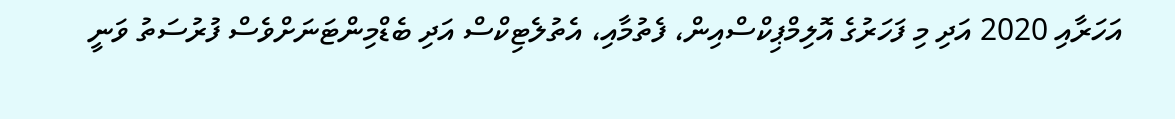އަހަރާއި 2020 އަދި މި ފަހަރުގެ އޮލިމްޕިކްސްއިން، ފެތުމާއި، އެތުލެޓިކްސް އަދި ބެޑްމިންޓަނަށްވެސް ފުރުސަތު ވަނީ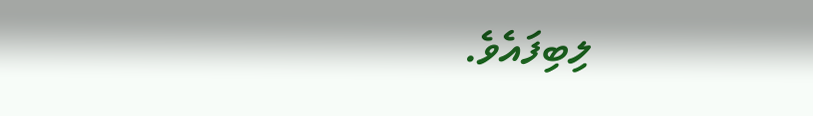ލިބިފައެވެ.